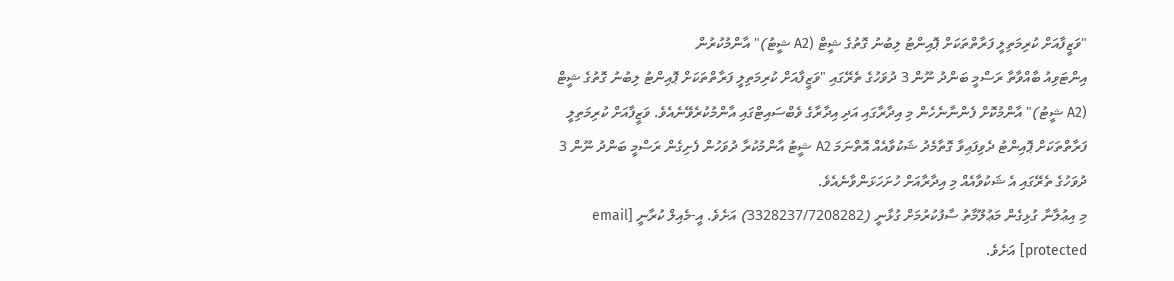"ވަޒީފާއަށް ކުރިމަތިލީ ފަރާތްތަކަށް ޕޮއިންޓު ލިބުނު ގޮތުގެ ޝީޓް (A2 ޝީޓު)" އާންމުކުރުން
އިންޓަވިއު ބާއްވާތާ ރަސްމީ ބަންދު ނޫން 3 ދުވަހުގެ ތެރޭގައި "ވަޒީފާއަށް ކުރިމަތިލީ ފަރާތްތަކަށް ޕޮއިންޓު ލިބުނު ގޮތުގެ ޝީޓް (A2 ޝީޓު)" އާންމުކޮށް ފެންނާނެހެން މި އިދާރާގައި އަދި އިދާރާގެ ވެބްސައިޓްގައި އާންމުކުރެވޭނެއެވެ. ވަޒީފާއަށް ކުރިމަތިލީ ފަރާތްތަކަށް ޕޮއިންޓު ދެވިފައިވާ ގޮތާމެދު ޝަކުވާއެއް އޮތްނަމަ A2 ޝީޓު އާންމުކުރާ ދުވަހުން ފެށިގެން ރަސްމީ ބަންދު ނޫން 3 ދުވަހުގެ ތެރޭގައި އެ ޝަކުވާއެއް މި އިދާރާއަށް ހުށަހަޅަންވާނެއެވެ.
މި އިޢުލާނާ ގުޅިގެން މަޢުލޫމާތު ސާފުކުރުމަށް ގުޅާނީ (3328237/7208282) އަށެވެ. އީ-މެއިލް ކުރާނީ [email protected] އަށެވެ.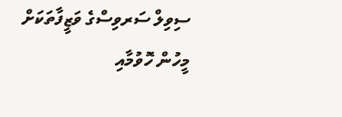ސިވިލް ސަރވިސްގެ ވަޒީފާތަކަށް މީހުން ހޮވުމާއި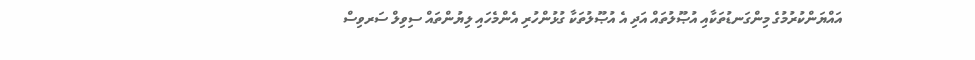އައްޔަންކުރުމުގެ މިންގަނޑުތަކާއި އުޞޫލުތައް އަދި އެ އުޞޫލުތަކާ ގުޅުންހުރި އެންމެހައި ލިޔުންތައް ސިވިލް ސަރވިސް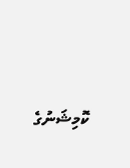ކޮމިޝަނުގެ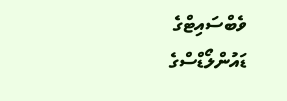ވެބްސައިޓްގެ ޑައުންލޯޑްސްގެ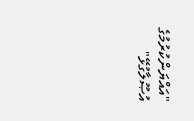"އައްޔަންކުރުމުގެ އުޞޫލާގުޅޭ"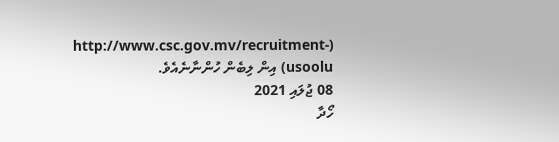(http://www.csc.gov.mv/recruitment-usoolu) އިން ލިބެން ހުންނާނެއެވެ.
08 ޖުލައި 2021
ހޯދާ